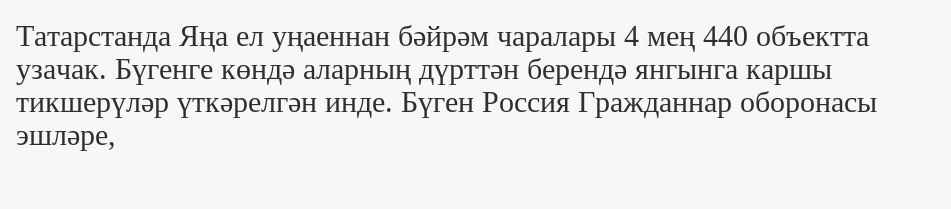Татарстанда Яңа ел уңаеннан бәйрәм чаралары 4 мең 440 объектта узачак. Бүгенге көндә аларның дүрттән берендә янгынга каршы тикшерүләр үткәрелгән инде. Бүген Россия Гражданнар оборонасы эшләре,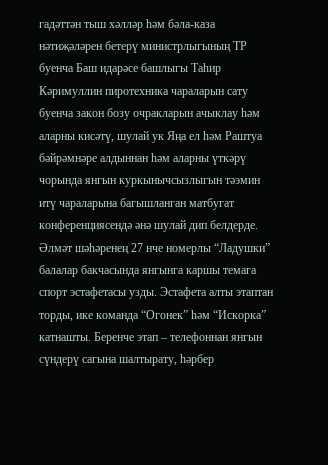гадәттән тыш хәлләр һәм бәла-каза нәтиҗәләрен бетерү министрлыгының ТР буенча Баш идарәсе башлыгы Таһир Кәримуллин пиротехника чараларын сату буенча закон бозу очракларын ачыклау һәм аларны кисәтү, шулай ук Яңа ел һәм Раштуа бәйрәмнәре алдыннан һәм аларны үткәрү чорында янгын куркынычсызлыгын тәэмин итү чараларына багышланган матбугат конференциясендә әнә шулай дип белдерде.
Әлмәт шәһәренең 27 нче номерлы “Ладушки” балалар бакчасында янгынга каршы темага спорт эстафетасы узды. Эстафета алты этаптан торды, ике команда “Огонек” һәм “Искорка” катнашты. Беренче этап – телефоннан янгын сүндерү сагына шалтырату, һәрбер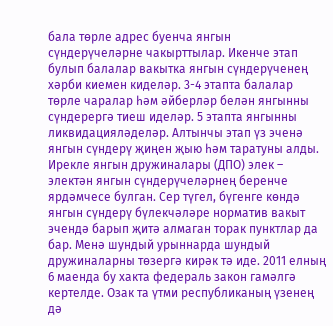бала төрле адрес буенча янгын сүндерүчеләрне чакырттылар. Икенче этап булып балалар вакытка янгын сүндерүченең хәрби киемен киделәр. 3-4 этапта балалар төрле чаралар һәм әйберләр белән янгынны сүндерергә тиеш иделәр. 5 этапта янгынны ликвидацияләделәр. Алтынчы этап үз эченә янгын сүндерү җиңен җыю һәм таратуны алды.
Ирекле янгын дружиналары (ДПО) элек – электән янгын сүндерүчеләрнең беренче ярдәмчесе булган. Сер түгел, бүгенге көндә янгын сүндерү бүлекчәләре норматив вакыт эчендә барып җитә алмаган торак пунктлар да бар. Менә шундый урыннарда шундый дружиналарны төзергә кирәк тә иде. 2011 елның 6 маенда бу хакта федераль закон гамәлгә кертелде. Озак та үтми республиканың үзенең дә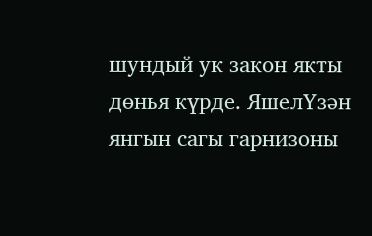шундый ук закон якты дөнья күрде. ЯшелҮзән янгын сагы гарнизоны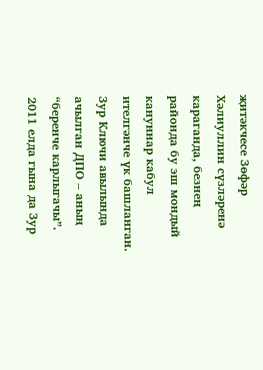җитәкчесе Зөфәр Хәлиуллин сүзләренә караганда, безнең районда бу эш мондый кануннар кабул ителгәнче үк башланган. Зур Ключи авылында ачылган ДПО – аның “беренче карлыгачы”. 2011 елда гына да Зур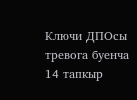Ключи ДПОсы тревога буенча 14 тапкыр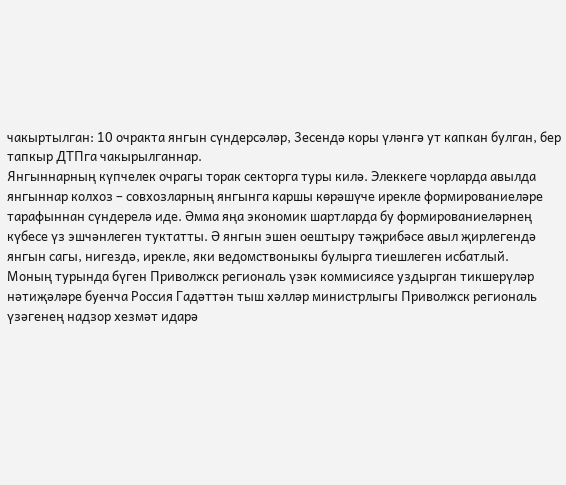чакыртылган: 10 очракта янгын сүндерсәләр, 3есендә коры үләнгә ут капкан булган, бер тапкыр ДТПга чакырылганнар.
Янгыннарның күпчелек очрагы торак секторга туры килә. Элеккеге чорларда авылда янгыннар колхоз – совхозларның янгынга каршы көрәшүче ирекле формированиеләре тарафыннан сүндерелә иде. Әмма яңа экономик шартларда бу формированиеләрнең күбесе үз эшчәнлеген туктатты. Ә янгын эшен оештыру тәҗрибәсе авыл җирлегендә янгын сагы, нигездә, ирекле, яки ведомствоныкы булырга тиешлеген исбатлый.
Моның турында бүген Приволжск региональ үзәк коммисиясе уздырган тикшерүләр нәтиҗәләре буенча Россия Гадәттән тыш хәлләр министрлыгы Приволжск региональ үзәгенең надзор хезмәт идарә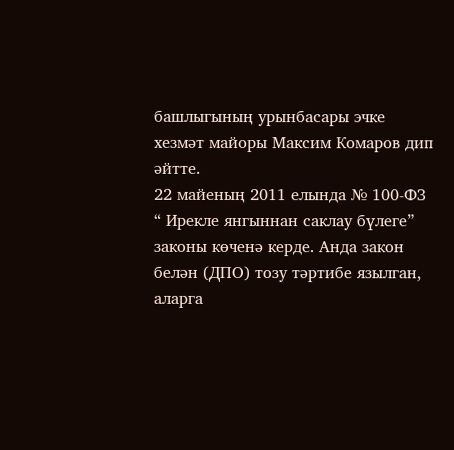башлыгының урынбасары эчке хезмәт майоры Максим Комаров дип әйтте.
22 майеның 2011 елында № 100-ФЗ “ Ирекле янгыннан саклау бүлеге” законы көченә керде. Анда закон белән (ДПО) тозу тәртибе язылган, аларга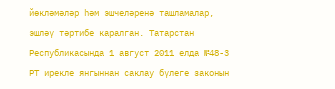йөкләмәләр һәм эшчеләренә ташламалар, эшләү тәртибе каралган. Татарстан Республикасында 1 август 2011 елда №48-3 РТ ирекле янгыннан саклау бүлеге законын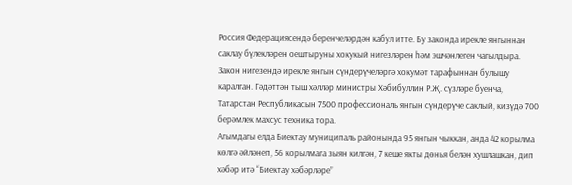Россия Федерациясендә беренчеләрдән кабул итте. Бу законда ирекле янгыннан саклау бүлекләрен оештыруны хокукый нигезләрен һәм эшчәнлеген чагылдыра. Закон нигезендә ирекле янгын сүндерүчеләргә хокумәт тарафыннан булышу каралган. Гәдәттән тыш хәлләр министры Хәбибуллин Р.Җ. сүзләре буенча, Татарстан Республикасын 7500 профессиональ янгын сүндерүче саклый, кизүдә 700 берәмлек махсус техника тора.
Агымдагы елда Биектау муниципаль районында 95 янгын чыккан, анда 42 корылма көлгә әйләнеп, 56 корылмага зыян килгән, 7 кеше якты дөнья белән хушлашкан, дип хәбәр итә “Биектау хәбәрләре”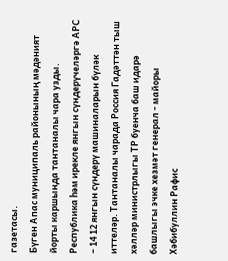газетасы.
Бүген Апас муниципаль районының мәдәният йорты каршында тантаналы чара узды. Республика һәм ирекле янгын сүндерүчеләргә АРС – 14 12 янгын сүндерү машиналарын бүләк иттеләр. Тантаналы чарада Россия Гадәттән тыш хәлләр министрлыгы ТР буенча баш идарә башлыгы эчке хезмәт генерал - майоры Хәбибуллин Рафис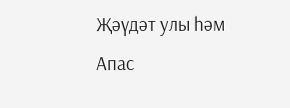Җәүдәт улы һәм Апас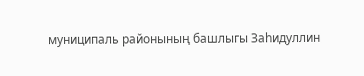муниципаль районының башлыгы Заһидуллин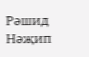Рәшид Нәҗип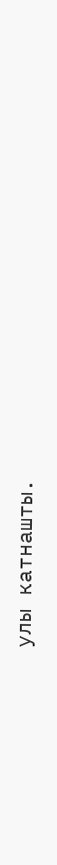улы катнашты.